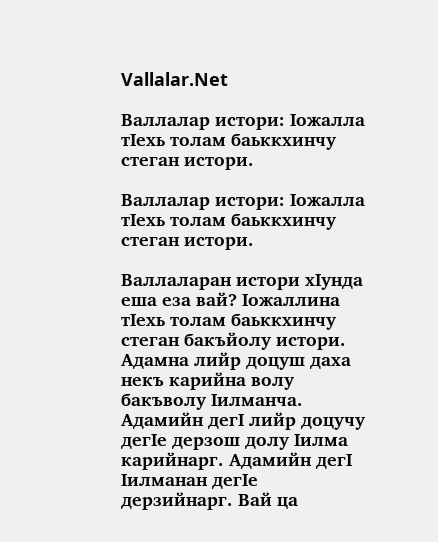Vallalar.Net

Валлалар истори: Ӏожалла тӀехь толам баьккхинчу стеган истори.

Валлалар истори: Ӏожалла тӀехь толам баьккхинчу стеган истори.

Валлаларан истори хӀунда еша еза вай? Ӏожаллина тӀехь толам баьккхинчу стеган бакъйолу истори. Адамна лийр доцуш даха некъ карийна волу бакъволу Ӏилманча. Адамийн дегӀ лийр доцучу дегӀе дерзош долу Ӏилма карийнарг. Адамийн дегӀ Ӏилманан дегӀе дерзийнарг. Вай ца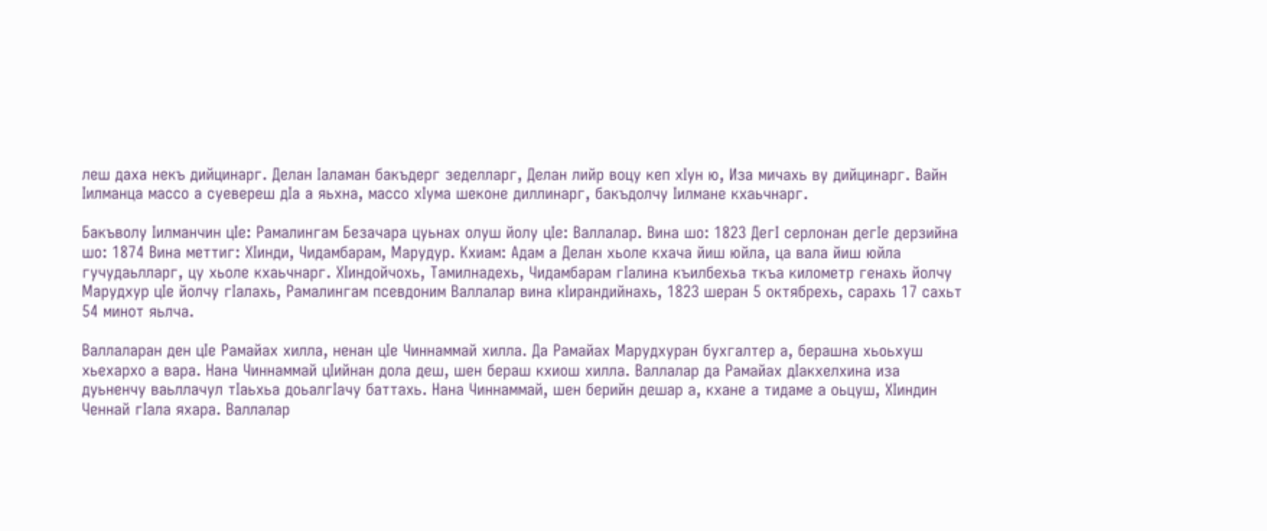леш даха некъ дийцинарг. Делан Ӏаламан бакъдерг зеделларг, Делан лийр воцу кеп хӀун ю, Иза мичахь ву дийцинарг. Вайн Ӏилманца массо а суевереш дӀа а яьхна, массо хӀума шеконе диллинарг, бакъдолчу Ӏилмане кхаьчнарг.

Бакъволу Ӏилманчин цӀе: Рамалингам Безачара цуьнах олуш йолу цӀе: Валлалар. Вина шо: 1823 ДегӀ серлонан дегӀе дерзийна шо: 1874 Вина меттиг: ХӀинди, Чидамбарам, Марудур. Кхиам: Адам а Делан хьоле кхача йиш юйла, ца вала йиш юйла гучудаьлларг, цу хьоле кхаьчнарг. ХӀиндойчохь, Тамилнадехь, Чидамбарам гӀалина къилбехьа ткъа километр генахь йолчу Марудхур цӀе йолчу гӀалахь, Рамалингам псевдоним Валлалар вина кӀирандийнахь, 1823 шеран 5 октябрехь, сарахь 17 сахьт 54 минот яьлча.

Валлаларан ден цӀе Рамайах хилла, ненан цӀе Чиннаммай хилла. Да Рамайах Марудхуран бухгалтер а, берашна хьоьхуш хьехархо а вара. Нана Чиннаммай цӀийнан дола деш, шен бераш кхиош хилла. Валлалар да Рамайах дӀакхелхина иза дуьненчу ваьллачул тӀаьхьа доьалгӀачу баттахь. Нана Чиннаммай, шен берийн дешар а, кхане а тидаме а оьцуш, ХӀиндин Ченнай гӀала яхара. Валлалар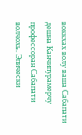воккхах волу ваша Сабапати дешна Канчипурамерчу профессоран Сабапати волчохь. Эпически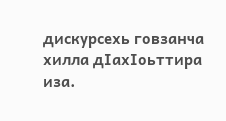дискурсехь говзанча хилла дӀахӀоьттира иза.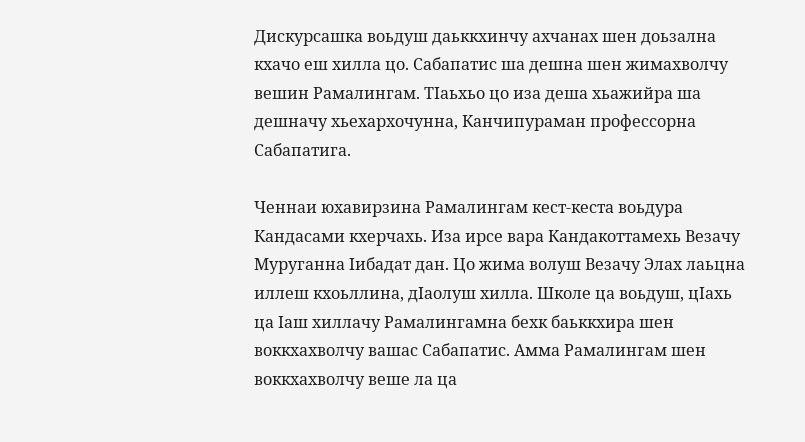Дискурсашка воьдуш даьккхинчу ахчанах шен доьзална кхачо еш хилла цо. Сабапатис ша дешна шен жимахволчу вешин Рамалингам. ТӀаьхьо цо иза деша хьажийра ша дешначу хьехархочунна, Канчипураман профессорна Сабапатига.

Ченнаи юхавирзина Рамалингам кест-кеста воьдура Кандасами кхерчахь. Иза ирсе вара Кандакоттамехь Везачу Муруганна Ӏибадат дан. Цо жима волуш Везачу Элах лаьцна иллеш кхоьллина, дӀаолуш хилла. Школе ца воьдуш, цӀахь ца Ӏаш хиллачу Рамалингамна бехк баьккхира шен воккхахволчу вашас Сабапатис. Амма Рамалингам шен воккхахволчу веше ла ца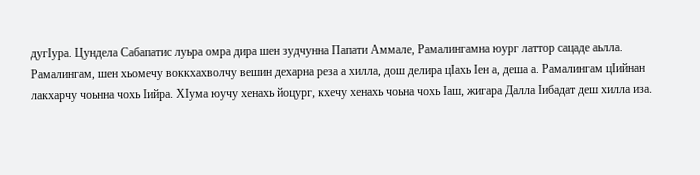дугӀура. Цундела Сабапатис луьра омра дира шен зудчунна Папати Аммале, Рамалингамна юург латтор сацаде аьлла. Рамалингам, шен хьомечу воккхахволчу вешин дехарна реза а хилла, дош делира цӀахь Ӏен а, деша а. Рамалингам цӀийнан лакхарчу чоьнна чохь Ӏийра. ХӀума юучу хенахь йоцург, кхечу хенахь чоьна чохь Ӏаш, жигара Далла Ӏибадат деш хилла иза.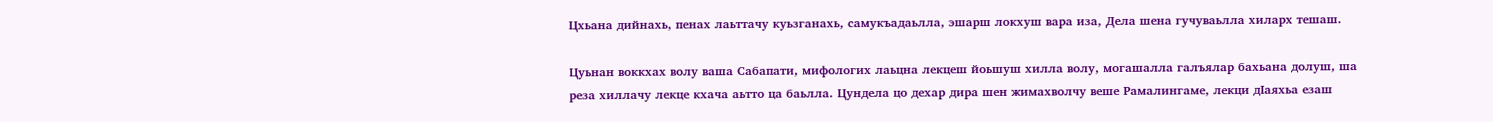Цхьана дийнахь, пенах лаьттачу куьзганахь, самукъадаьлла, эшарш локхуш вара иза, Дела шена гучуваьлла хиларх тешаш.

Цуьнан воккхах волу ваша Сабапати, мифологих лаьцна лекцеш йоьшуш хилла волу, могашалла галъялар бахьана долуш, ша реза хиллачу лекце кхача аьтто ца баьлла. Цундела цо дехар дира шен жимахволчу веше Рамалингаме, лекци дӀаяхьа езаш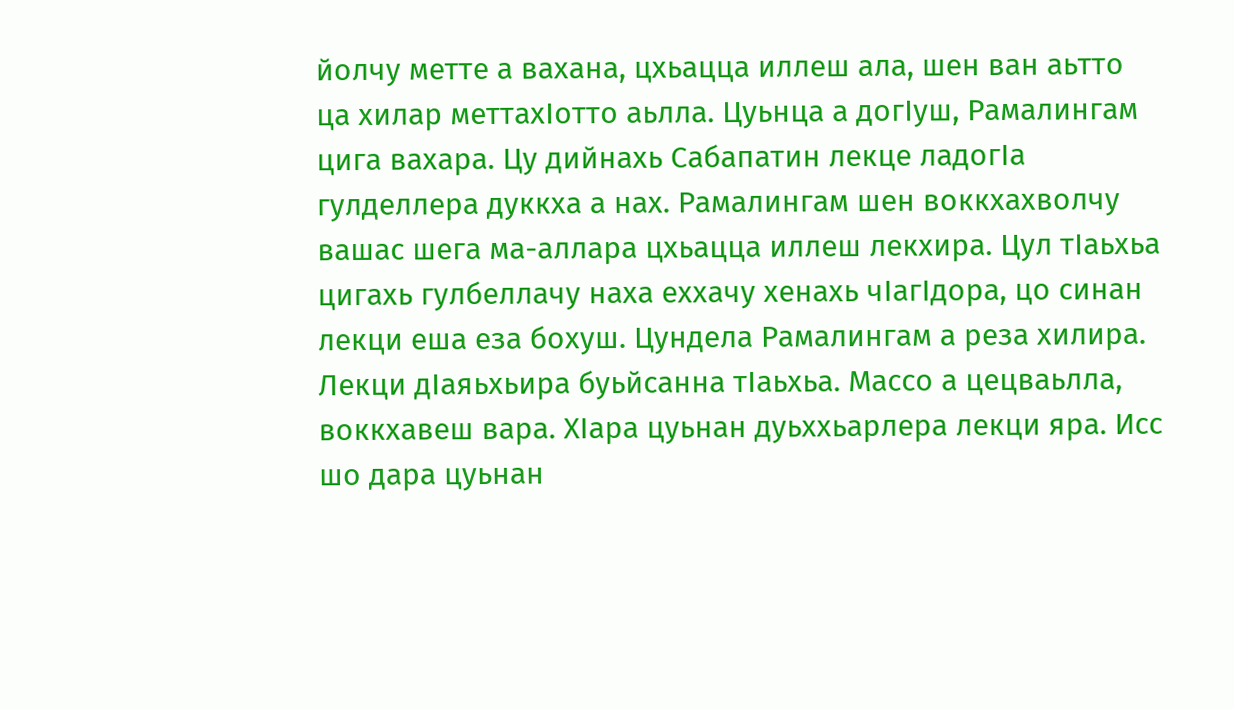йолчу метте а вахана, цхьацца иллеш ала, шен ван аьтто ца хилар меттахӀотто аьлла. Цуьнца а догӀуш, Рамалингам цига вахара. Цу дийнахь Сабапатин лекце ладогӀа гулделлера дуккха а нах. Рамалингам шен воккхахволчу вашас шега ма-аллара цхьацца иллеш лекхира. Цул тӀаьхьа цигахь гулбеллачу наха еххачу хенахь чӀагӀдора, цо синан лекци еша еза бохуш. Цундела Рамалингам а реза хилира. Лекци дӀаяьхьира буьйсанна тӀаьхьа. Массо а цецваьлла, воккхавеш вара. ХӀара цуьнан дуьххьарлера лекци яра. Исс шо дара цуьнан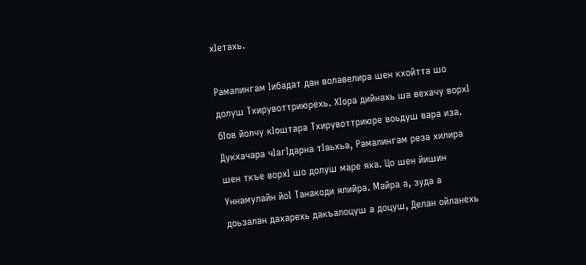хӀетахь.

Рамалингам Ӏибадат дан волавелира шен кхойтта шо долуш Тхирувоттриюрехь. ХӀора дийнахь ша вехачу ворхӀ бӀов йолчу кӀоштара Тхирувоттриюре воьдуш вара иза. Дукхачара чӀагӀдарна тӀаьхьа, Рамалингам реза хилира шен ткъе ворхӀ шо долуш маре яха. Цо шен йишин Уннамулайн йоӀ Танакоди ялийра. Майра а, зуда а доьзалан дахарехь дакъалоцуш а доцуш, Делан ойланехь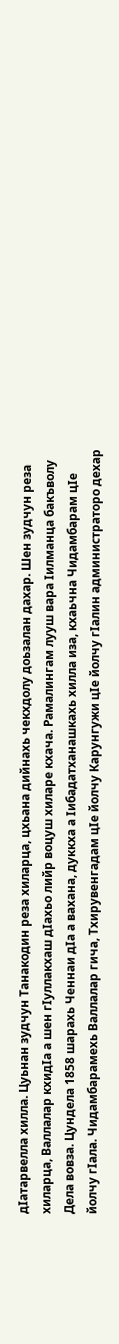дӀатарвелла хилла. Цуьнан зудчун Танакодин реза хиларца, цхьана дийнахь чекхдолу доьзалан дахар. Шен зудчун реза хиларца, Валлалар кхидӀа а шен гӀуллакхаш дӀахьо лийр воцуш хиларе кхача. Рамалингам лууш вара Ӏилманца бакъволу Дела вовза. Цундела 1858 шарахь Ченнаи дӀа а вахана, дуккха а Ӏибадатханашкахь хилла иза, кхаьчна Чидамбарам цӀе йолчу гӀала. Чидамбарамехь Валлалар гича, Тхирувенгадам цӀе йолчу Карунгужи цӀе йолчу гӀалин администраторо дехар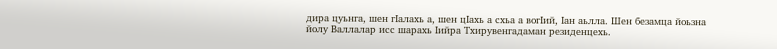дира цуьнга, шен гӀалахь а, шен цӀахь а схьа а вогӀий, Ӏан аьлла. Шен безамца йоьзна йолу Валлалар исс шарахь Ӏийра Тхирувенгадаман резиденцехь.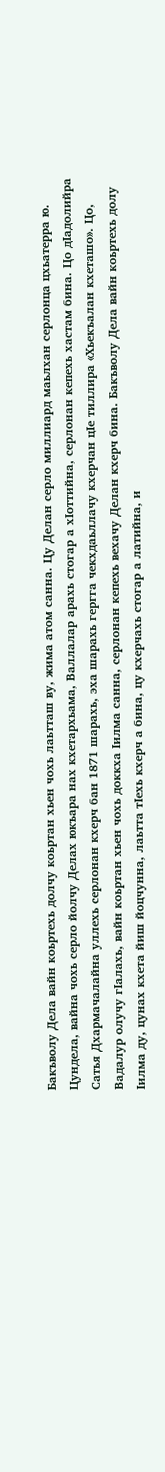Бакъволу Дела вайн коьртехь долчу коьртан хьен чохь лаьтташ ву, жима атом санна. Цу Делан серло миллиард маьлхан серлонца цхьатерра ю. Цундела, вайна чохь серло йолчу Делах юкъара нах кхетархьама, Валлалар арахь стогар а хӀоттийна, серлонан кепехь хастам бина. Цо дӀадолийра Сатья Дхармачалайна уллехь серлонан кхерч бан 1871 шарахь, эха шарахь гергга чекхдаьллачу кхерчан цӀе тиллира «Хьекъалан кхеташо». Цо, Вадалур олучу гӀалахь, вайн коьртан хьен чохь доккха Ӏилма санна, серлонан кепехь вехачу Делан кхерч бина. Бакъволу Дела вайн коьртехь долу Ӏилма ду, цунах кхета йиш йоцчунна, лаьтта тӀехь кхерч а бина, цу кхерчахь стогар а латийна, и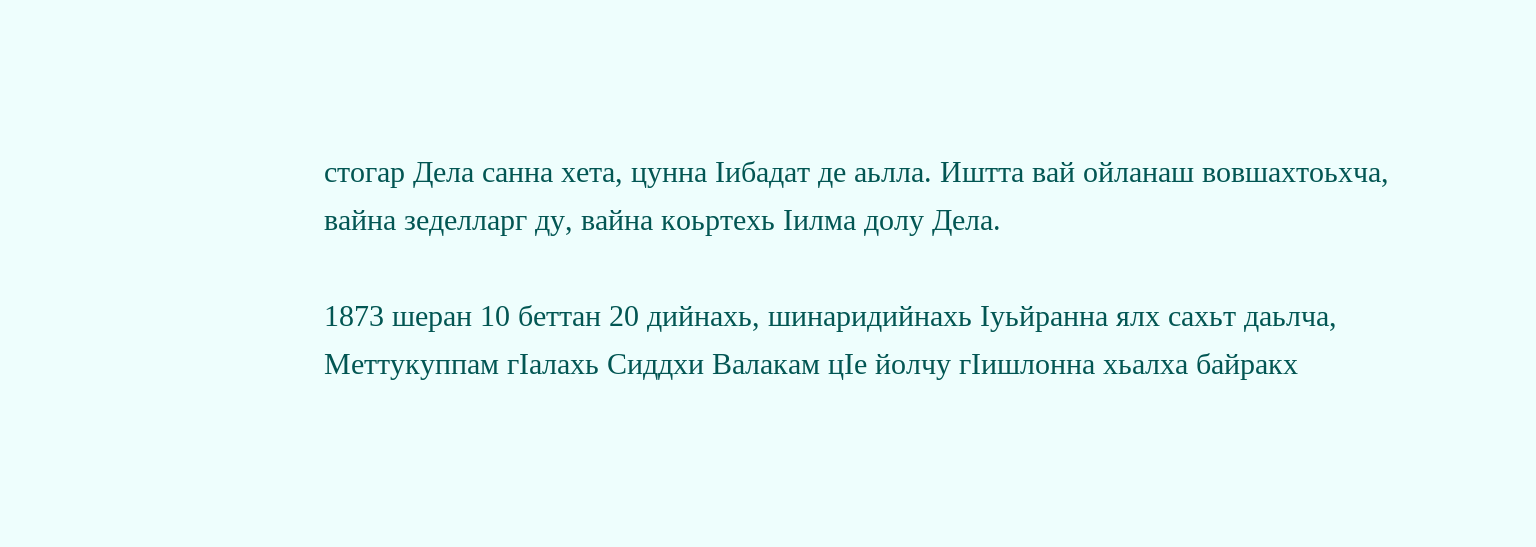стогар Дела санна хета, цунна Ӏибадат де аьлла. Иштта вай ойланаш вовшахтоьхча, вайна зеделларг ду, вайна коьртехь Ӏилма долу Дела.

1873 шеран 10 беттан 20 дийнахь, шинаридийнахь Ӏуьйранна ялх сахьт даьлча, Меттукуппам гӀалахь Сиддхи Валакам цӀе йолчу гӀишлонна хьалха байракх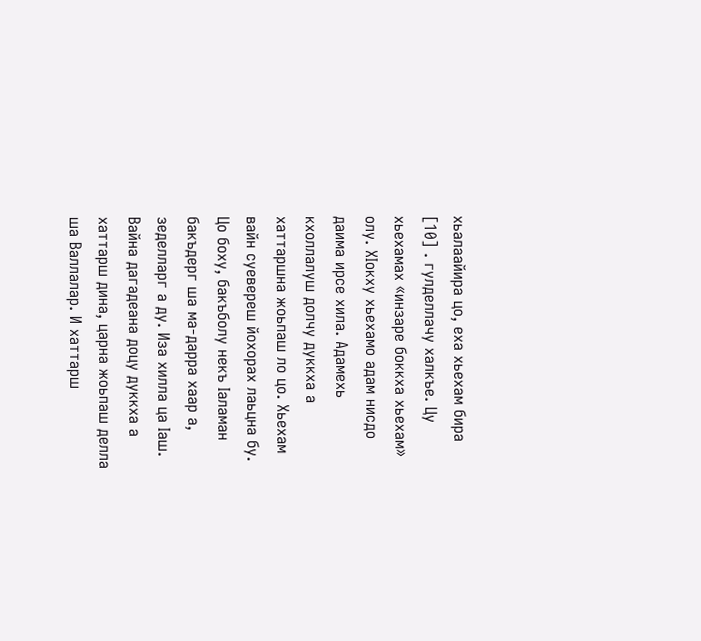хьалаайира цо, еха хьехам бира [10] . гулделлачу халкъе. Цу хьехамах «инзаре боккха хьехам» олу. ХӀокху хьехамо адам нисдо даима ирсе хила. Адамехь кхоллалуш долчу дуккха а хаттаршна жоьпаш ло цо. Хьехам вайн суевереш йохорах лаьцна бу. Цо боху, бакъболу некъ Ӏаламан бакъдерг ша ма-дарра хаар а, зеделларг а ду. Иза хилла ца Ӏаш. Вайна дагадеана доцу дуккха а хаттарш дина, царна жоьпаш делла ша Валлалар. И хаттарш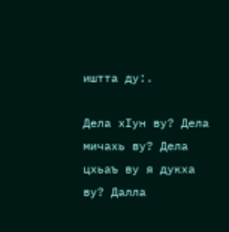иштта ду:.

Дела хӀун ву? Дела мичахь ву? Дела цхьаъ ву я дукха ву? Далла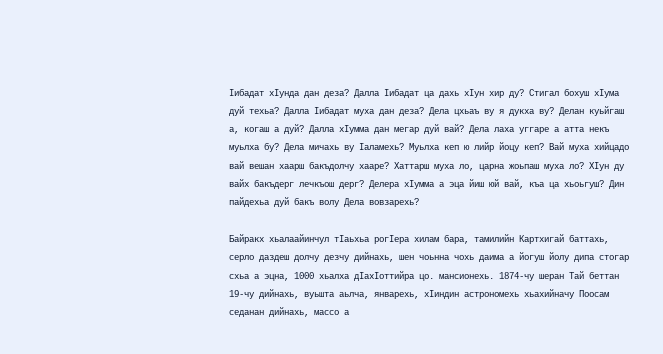Ӏибадат хӀунда дан деза? Далла Ӏибадат ца дахь хӀун хир ду? Стигал бохуш хӀума дуй техьа? Далла Ӏибадат муха дан деза? Дела цхьаъ ву я дукха ву? Делан куьйгаш а, когаш а дуй? Далла хӀумма дан мегар дуй вай? Дела лаха уггаре а атта некъ муьлха бу? Дела мичахь ву Ӏаламехь? Муьлха кеп ю лийр йоцу кеп? Вай муха хийцадо вай вешан хаарш бакъдолчу хааре? Хаттарш муха ло, царна жоьпаш муха ло? ХӀун ду вайх бакъдерг лечкъош дерг? Делера хӀумма а эца йиш юй вай, къа ца хьоьгуш? Дин пайдехьа дуй бакъ волу Дела вовзарехь?

Байракх хьалаайинчул тӀаьхьа рогӀера хилам бара, тамилийн Картхигай баттахь, серло даздеш долчу дезчу дийнахь, шен чоьнна чохь даима а йогуш йолу дипа стогар схьа а эцна, 1000 хьалха дӀахӀоттийра цо. мансионехь. 1874-чу шеран Тай беттан 19-чу дийнахь, вуьшта аьлча, январехь, хӀиндин астрономехь хьахийначу Поосам седанан дийнахь, массо а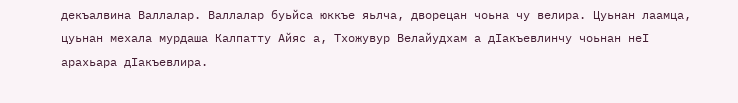декъалвина Валлалар. Валлалар буьйса юккъе яьлча, дворецан чоьна чу велира. Цуьнан лаамца, цуьнан мехала мурдаша Калпатту Айяс а, Тхожувур Велайудхам а дӀакъевлинчу чоьнан неӀ арахьара дӀакъевлира.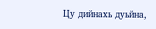Цу дийнахь дуьйна,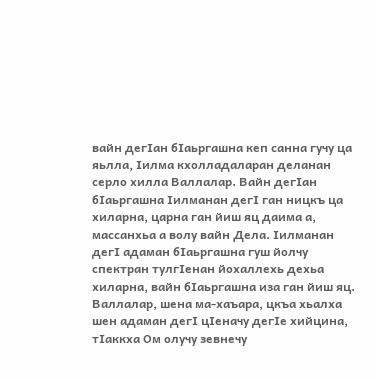вайн дегӀан бӀаьргашна кеп санна гучу ца яьлла, Ӏилма кхолладаларан деланан серло хилла Валлалар. Вайн дегӀан бӀаьргашна Ӏилманан дегӀ ган ницкъ ца хиларна, царна ган йиш яц даима а, массанхьа а волу вайн Дела. Ӏилманан дегӀ адаман бӀаьргашна гуш йолчу спектран тулгӀенан йохаллехь дехьа хиларна, вайн бӀаьргашна иза ган йиш яц. Валлалар, шена ма-хаъара, цкъа хьалха шен адаман дегӀ цӀеначу дегӀе хийцина, тӀаккха Ом олучу зевнечу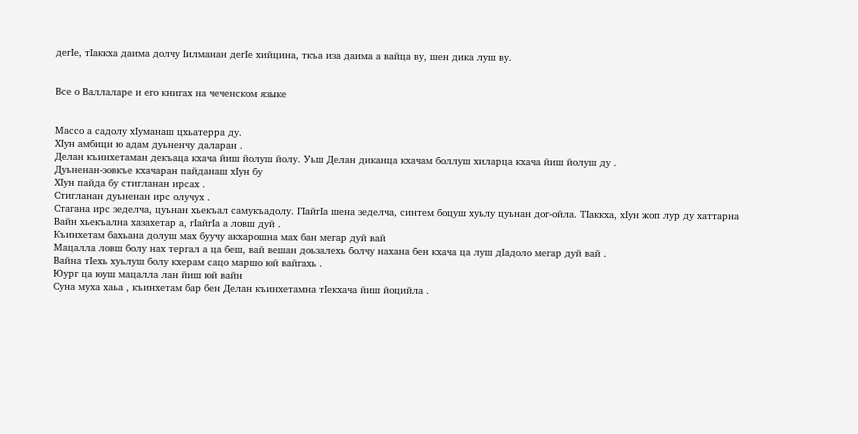дегӀе, тӀаккха даима долчу Ӏилманан дегӀе хийцина, ткъа иза даима а вайца ву, шен дика луш ву.


Все о Валлаларе и его книгах на чеченском языке


Массо а садолу хӀуманаш цхьатерра ду.
ХӀун амбици ю адам дуьненчу даларан .
Делан къинхетаман декъаца кхача йиш йолуш йолу. Уьш Делан диканца кхачам боллуш хиларца кхача йиш йолуш ду .
Дуьненан-зовкъе кхачаран пайданаш хӀун бу
ХӀун пайда бу стигланан ирсах .
Стигланан дуьненан ирс олучух .
Стагана ирс зеделча, цуьнан хьекъал самукъадолу. ГӀайгӀа шена зеделча, синтем боцуш хуьлу цуьнан дог-ойла. ТӀаккха, хӀун жоп лур ду хаттарна
Вайн хьекъална хазахетар а, гӀайгӀа а ловш дуй .
Къинхетам бахьана долуш мах буучу акхарошна мах бан мегар дуй вай
Мацалла ловш болу нах тергал а ца беш, вай вешан доьзалехь болчу нахана бен кхача ца луш дӀадоло мегар дуй вай .
Вайна тӀехь хуьлуш болу кхерам сацо маршо юй вайгахь .
Юург ца юуш мацалла лан йиш юй вайн
Суна муха хаьа , къинхетам бар бен Делан къинхетамна тӀекхача йиш йоцийла .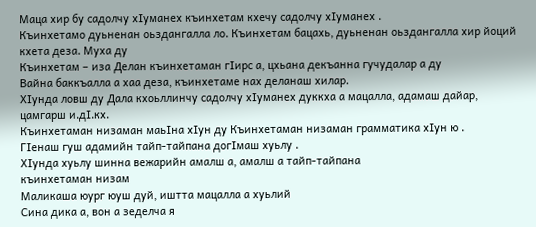Маца хир бу садолчу хӀуманех къинхетам кхечу садолчу хӀуманех .
Къинхетамо дуьненан оьздангалла ло. Къинхетам бацахь, дуьненан оьздангалла хир йоций кхета деза. Муха ду
Къинхетам – иза Делан къинхетаман гӀирс а, цхьана декъанна гучудалар а ду
Вайна баккъалла а хаа деза, къинхетаме нах деланаш хилар.
ХӀунда ловш ду Дала кхоьллинчу садолчу хӀуманех дуккха а мацалла, адамаш дайар, цамгарш и.дӀ.кх.
Къинхетаман низаман маьӀна хӀун ду Къинхетаман низаман грамматика хӀун ю .
ГӀенаш гуш адамийн тайп-тайпана догӀмаш хуьлу .
ХӀунда хуьлу шинна вежарийн амалш а, амалш а тайп-тайпана
къинхетаман низам
Маликаша юург юуш дуй, иштта мацалла а хуьлий
Сина дика а, вон а зеделча я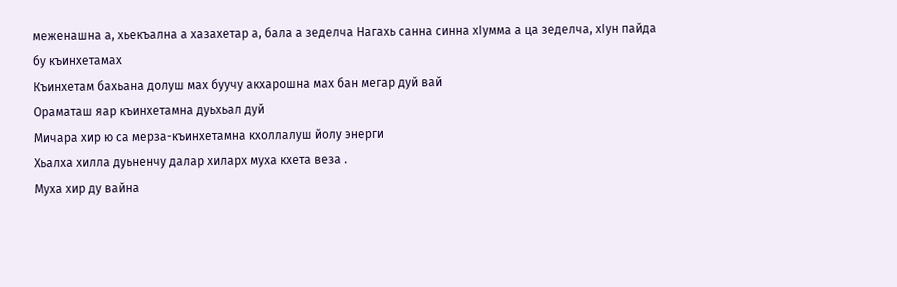меженашна а, хьекъална а хазахетар а, бала а зеделча Нагахь санна синна хӀумма а ца зеделча, хӀун пайда бу къинхетамах
Къинхетам бахьана долуш мах буучу акхарошна мах бан мегар дуй вай
Ораматаш яар къинхетамна дуьхьал дуй
Мичара хир ю са мерза-къинхетамна кхоллалуш йолу энерги
Хьалха хилла дуьненчу далар хиларх муха кхета веза .
Муха хир ду вайна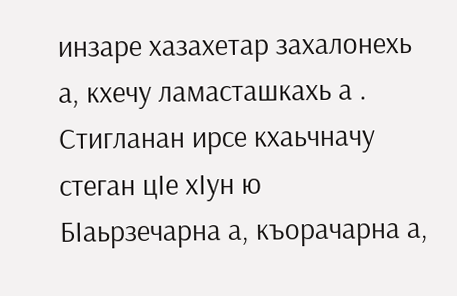инзаре хазахетар захалонехь а, кхечу ламасташкахь а .
Стигланан ирсе кхаьчначу стеган цӀе хӀун ю
БӀаьрзечарна а, къорачарна а,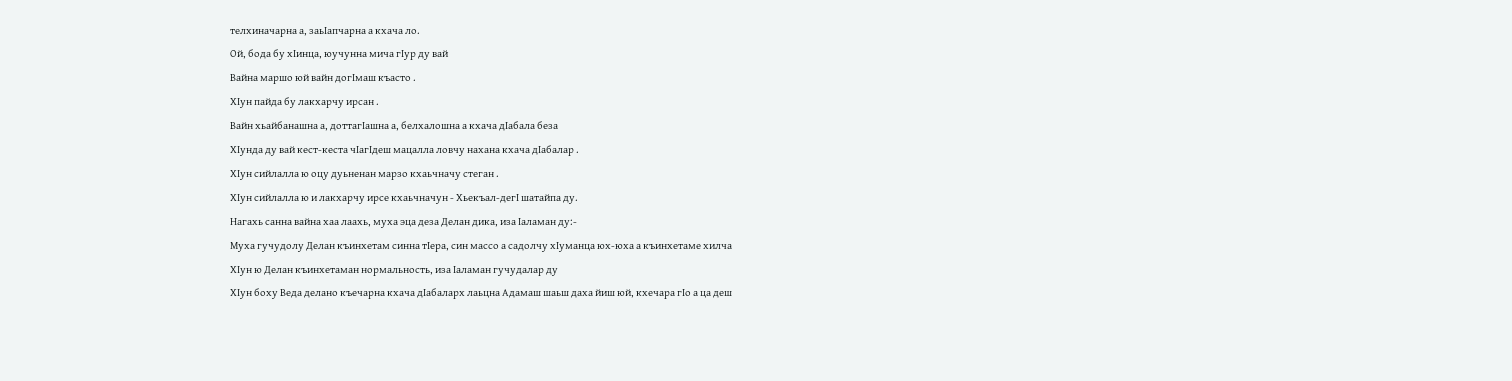телхиначарна а, заьӀапчарна а кхача ло.
Ой, бода бу хӀинца, юучунна мича гӀур ду вай
Вайна маршо юй вайн догӀмаш къасто .
ХӀун пайда бу лакхарчу ирсан .
Вайн хьайбанашна а, доттагӀашна а, белхалошна а кхача дӀабала беза
ХӀунда ду вай кест-кеста чӀагӀдеш мацалла ловчу нахана кхача дӀабалар .
ХӀун сийлалла ю оцу дуьненан марзо кхаьчначу стеган .
ХӀун сийлалла ю и лакхарчу ирсе кхаьчначун - Хьекъал-дегӀ шатайпа ду.
Нагахь санна вайна хаа лаахь, муха эца деза Делан дика, иза Ӏаламан ду:-
Муха гучудолу Делан къинхетам синна тӀера, син массо а садолчу хӀуманца юх-юха а къинхетаме хилча
ХӀун ю Делан къинхетаман нормальность, иза Ӏаламан гучудалар ду
ХӀун боху Веда делано къечарна кхача дӀабаларх лаьцна Адамаш шаьш даха йиш юй, кхечара гӀо а ца деш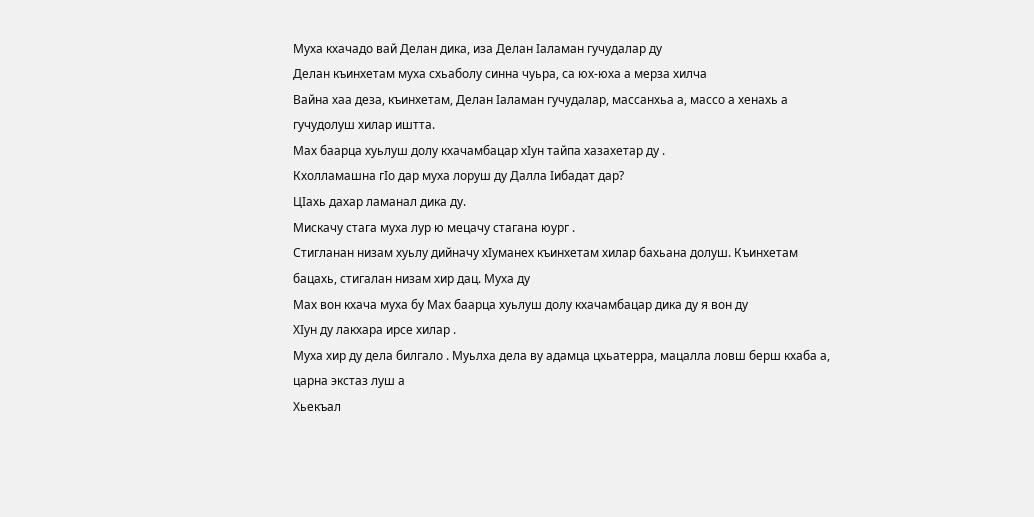Муха кхачадо вай Делан дика, иза Делан Ӏаламан гучудалар ду
Делан къинхетам муха схьаболу синна чуьра, са юх-юха а мерза хилча
Вайна хаа деза, къинхетам, Делан Ӏаламан гучудалар, массанхьа а, массо а хенахь а гучудолуш хилар иштта.
Мах баарца хуьлуш долу кхачамбацар хӀун тайпа хазахетар ду .
Кхолламашна гӀо дар муха лоруш ду Далла Ӏибадат дар?
ЦӀахь дахар ламанал дика ду.
Мискачу стага муха лур ю мецачу стагана юург .
Стигланан низам хуьлу дийначу хӀуманех къинхетам хилар бахьана долуш. Къинхетам бацахь, стигалан низам хир дац. Муха ду
Мах вон кхача муха бу Мах баарца хуьлуш долу кхачамбацар дика ду я вон ду
ХӀун ду лакхара ирсе хилар .
Муха хир ду дела билгало . Муьлха дела ву адамца цхьатерра, мацалла ловш берш кхаба а, царна экстаз луш а
Хьекъал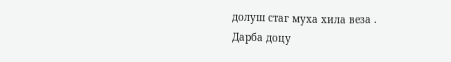долуш стаг муха хила веза .
Дарба доцу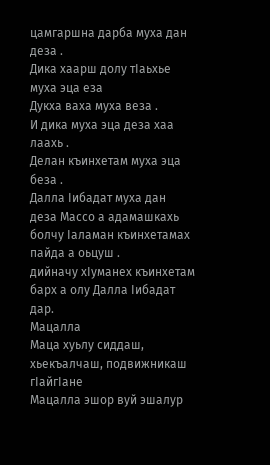цамгаршна дарба муха дан деза .
Дика хаарш долу тӀаьхье муха эца еза
Дукха ваха муха веза .
И дика муха эца деза хаа лаахь .
Делан къинхетам муха эца беза .
Далла Ӏибадат муха дан деза Массо а адамашкахь болчу Ӏаламан къинхетамах пайда а оьцуш .
дийначу хӀуманех къинхетам барх а олу Далла Ӏибадат дар.
Мацалла
Маца хуьлу сиддаш, хьекъалчаш, подвижникаш гӀайгӀане
Мацалла эшор вуй эшалур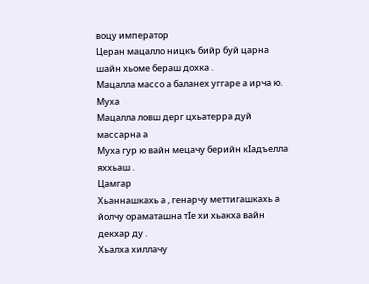воцу император
Церан мацалло ницкъ бийр буй царна шайн хьоме бераш дохка .
Мацалла массо а баланех уггаре а ирча ю. Муха
Мацалла ловш дерг цхьатерра дуй массарна а
Муха гур ю вайн мецачу берийн кӀадъелла яххьаш .
Цамгар
Хьаннашкахь а , генарчу меттигашкахь а йолчу ораматашна тӀе хи хьакха вайн декхар ду .
Хьалха хиллачу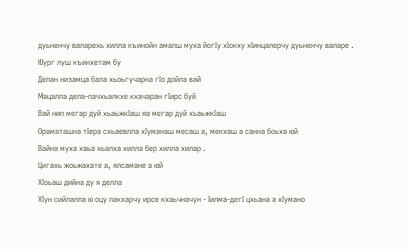дуьненчу валарехь хилла къинойн амалш муха йогӀу хӀокху хӀинцалерчу дуьненчу валаре .
Юург луш къинхетам бу
Делан низамца бала хьоьгучарна гӀо дойла вай
Мацалла дела-пачхьалкхе кхачаран гӀирс буй
Вай нип мегар дуй хьаьжкӀаш яа мегар дуй хьаьжкӀаш
Ораматашна тӀера схьаевлла хӀуманаш месаш а, мекхаш а санна боьха юй
Вайна муха хаьа хьалха хилла бер хилла хилар .
Цигахь жоьжахате а, ялсамане а юй
ХӀоьаш дийна ду я делла
ХӀун сийлалла ю оцу лакхарчу ирсе кхаьчначун - Ӏилма-дегӀ цхьана а хӀумано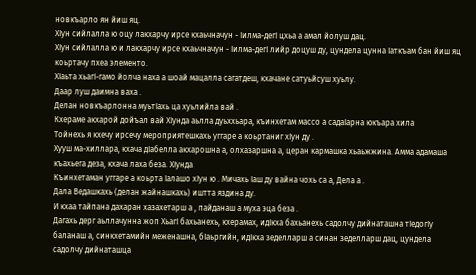новкъарло ян йиш яц.
ХӀун сийлалла ю оцу лакхарчу ирсе кхаьчначун - Ӏилма-дегӀ цхьа а амал йолуш дац.
ХӀун сийлалла ю и лакхарчу ирсе кхаьчначун - Ӏилма-дегӀ лийр доцуш ду, цундела цунна Ӏаткъам бан йиш яц коьртачу пхеа элементо.
ХӀаьта хьагӀ-гамо йолча наха а шоай мацалла сагатдеш, кхачане сатуьйсуш хуьлу.
Даар луш даимна ваха .
Делан новкъарлонна муьтӀахь ца хуьлийла вай .
Кхераме акхарой дойъал вай ХӀунда аьлла дуьххьара, къинхетам массо а садаӀарна юкъара хила
Тойнехь я кхечу ирсечу мероприятешкахь уггаре а коьртаниг хӀун ду .
Хууш ма-хиллара, кхача дӀабелла акхарошна а, олхазаршна а, церан кармашка хьаьжжина. Амма адамаша къахьега деза, кхача лаха беза. ХӀунда
Къинхетаман уггаре а коьрта Ӏалашо хӀун ю . Мичахь Ӏаш ду вайна чохь са а, Дела а .
Дала Ведашкахь (делан жайнашкахь) иштта яздина ду.
И кхаа тайпана дахаран хазахетарш а , пайданаш а муха эца беза .
Дагахь дерг аьллачунна жоп ХьагӀ бахьанехь, кхерамах, идӀкха бахьанехь садолчу дийнаташна тӀедогӀу баланаш а, синкхетамийн меженашна, бӀаьргийн, идӀкха зеделларш а синан зеделларш дац, цундела садолчу дийнаташца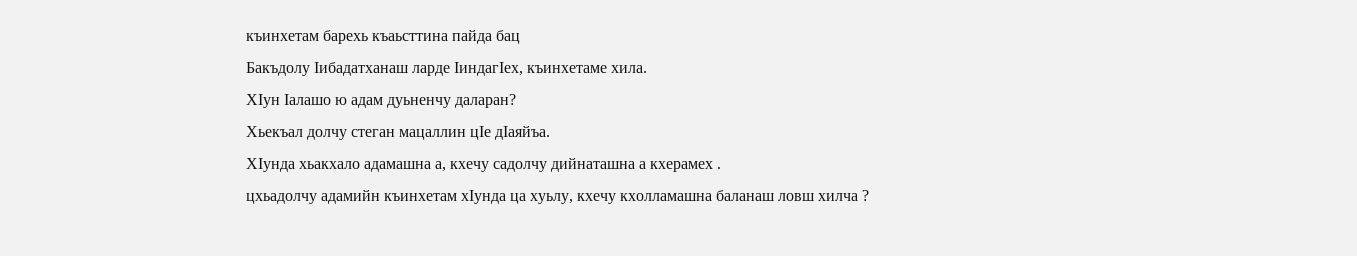къинхетам барехь къаьсттина пайда бац
Бакъдолу Ӏибадатханаш ларде ӀиндагӀех, къинхетаме хила.
ХӀун Ӏалашо ю адам дуьненчу даларан?
Хьекъал долчу стеган мацаллин цӀе дӀаяйъа.
ХӀунда хьакхало адамашна а, кхечу садолчу дийнаташна а кхерамех .
цхьадолчу адамийн къинхетам хӀунда ца хуьлу, кхечу кхолламашна баланаш ловш хилча ?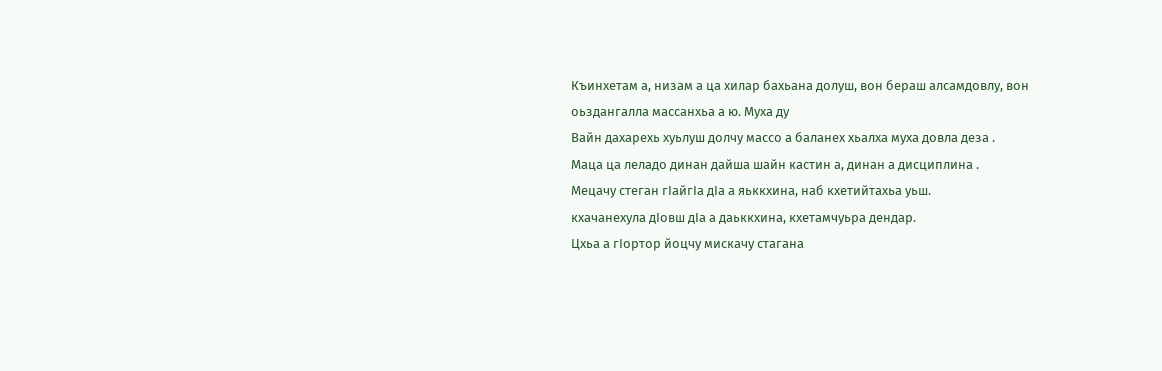Къинхетам а, низам а ца хилар бахьана долуш, вон бераш алсамдовлу, вон оьздангалла массанхьа а ю. Муха ду
Вайн дахарехь хуьлуш долчу массо а баланех хьалха муха довла деза .
Маца ца леладо динан дайша шайн кастин а, динан а дисциплина .
Мецачу стеган гӀайгӀа дӀа а яьккхина, наб кхетийтахьа уьш.
кхачанехула дӀовш дӀа а даьккхина, кхетамчуьра дендар.
Цхьа а гӀортор йоцчу мискачу стагана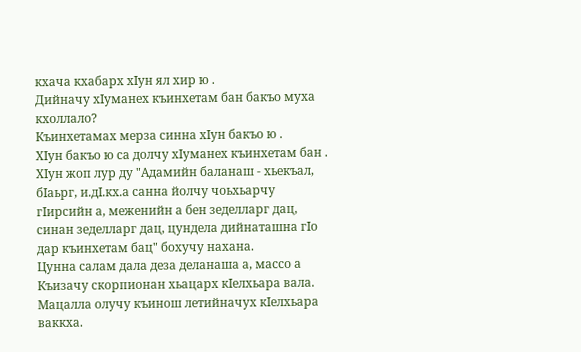кхача кхабарх хӀун ял хир ю .
Дийначу хӀуманех къинхетам бан бакъо муха кхоллало?
Къинхетамах мерза синна хӀун бакъо ю .
ХӀун бакъо ю са долчу хӀуманех къинхетам бан .
ХӀун жоп лур ду "Адамийн баланаш - хьекъал, бӀаьрг, и.дӀ.кх.а санна йолчу чоьхьарчу гӀирсийн а, меженийн а бен зеделларг дац, синан зеделларг дац, цундела дийнаташна гӀо дар къинхетам бац" бохучу нахана.
Цунна салам дала деза деланаша а, массо а
Къизачу скорпионан хьацарх кӀелхьара вала.
Мацалла олучу къинош летийначух кӀелхьара ваккха.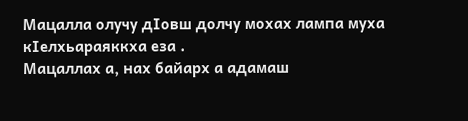Мацалла олучу дӀовш долчу мохах лампа муха кӀелхьараяккха еза .
Мацаллах а, нах байарх а адамаш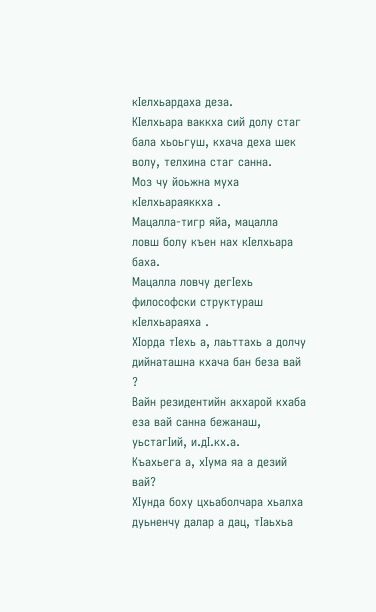кӀелхьардаха деза.
КӀелхьара ваккха сий долу стаг бала хьоьгуш, кхача деха шек волу, телхина стаг санна.
Моз чу йоьжна муха кӀелхьараяккха .
Мацалла-тигр яйа, мацалла ловш болу къен нах кӀелхьара баха.
Мацалла ловчу дегӀехь философски структураш кӀелхьараяха .
ХӀорда тӀехь а, лаьттахь а долчу дийнаташна кхача бан беза вай ?
Вайн резидентийн акхарой кхаба еза вай санна бежанаш, уьстагӀий, и.дӀ.кх.а.
Къахьега а, хӀума яа а дезий вай?
ХӀунда боху цхьаболчара хьалха дуьненчу далар а дац, тӀаьхьа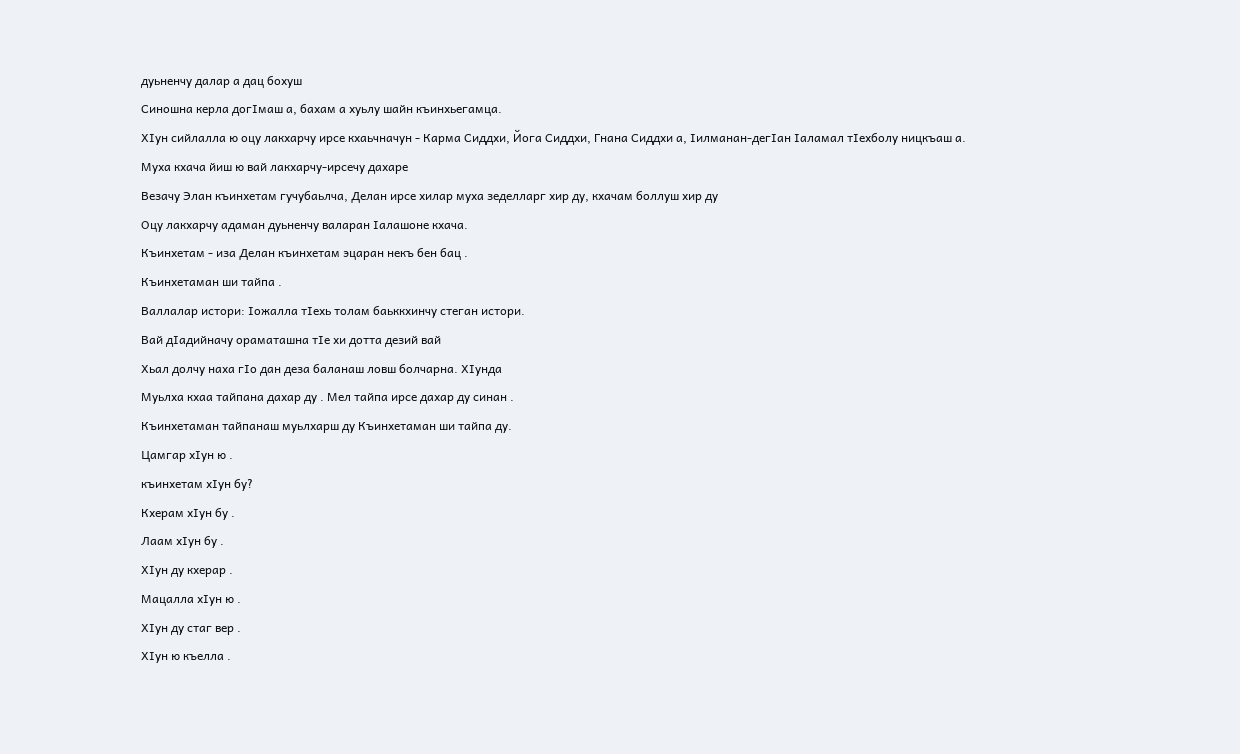дуьненчу далар а дац бохуш
Синошна керла догӀмаш а, бахам а хуьлу шайн къинхьегамца.
ХӀун сийлалла ю оцу лакхарчу ирсе кхаьчначун - Карма Сиддхи, Йога Сиддхи, Гнана Сиддхи а, Ӏилманан-дегӀан Ӏаламал тӀехболу ницкъаш а.
Муха кхача йиш ю вай лакхарчу-ирсечу дахаре
Везачу Элан къинхетам гучубаьлча, Делан ирсе хилар муха зеделларг хир ду, кхачам боллуш хир ду
Оцу лакхарчу адаман дуьненчу валаран Ӏалашоне кхача.
Къинхетам - иза Делан къинхетам эцаран некъ бен бац .
Къинхетаман ши тайпа .
Валлалар истори: Ӏожалла тӀехь толам баьккхинчу стеган истори.
Вай дӀадийначу ораматашна тӀе хи дотта дезий вай
Хьал долчу наха гӀо дан деза баланаш ловш болчарна. ХӀунда
Муьлха кхаа тайпана дахар ду . Мел тайпа ирсе дахар ду синан .
Къинхетаман тайпанаш муьлхарш ду Къинхетаман ши тайпа ду.
Цамгар хӀун ю .
къинхетам хӀун бу?
Кхерам хӀун бу .
Лаам хӀун бу .
ХӀун ду кхерар .
Мацалла хӀун ю .
ХӀун ду стаг вер .
ХӀун ю къелла .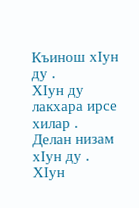Къинош хӀун ду .
ХӀун ду лакхара ирсе хилар .
Делан низам хӀун ду .
ХӀун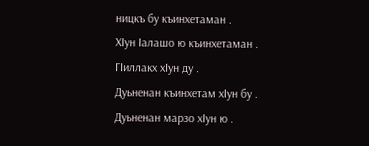ницкъ бу къинхетаман .
ХӀун Ӏалашо ю къинхетаман .
ГӀиллакх хӀун ду .
Дуьненан къинхетам хӀун бу .
Дуьненан марзо хӀун ю .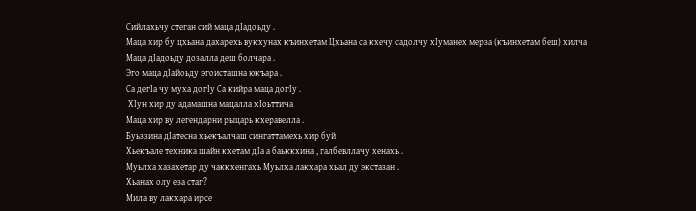Сийлахьчу стеган сий маца дӀадоьду .
Маца хир бу цхьана дахарехь вукхунах къинхетам Цхьана са кхечу садолчу хӀуманех мерза (къинхетам беш) хилча
Маца дӀадоьду дозалла деш болчара .
Эго маца дӀайоьду эгоисташна юкъара .
Са дегӀа чу муха догӀу Са кийра маца догӀу .
 ХӀун хир ду адамашна мацалла хӀоьттича
Маца хир ву легендарни рыцарь кхеравелла .
Буьззина дӀатесна хьекъалчаш сингаттамехь хир буй
Хьекъале техника шайн кхетам дӀа а баьккхина , галбевллачу хенахь .
Муьлха хазахетар ду чаккхенгахь Муьлха лакхара хьал ду экстазан .
Хьанах олу еза стаг?
Мила ву лакхара ирсе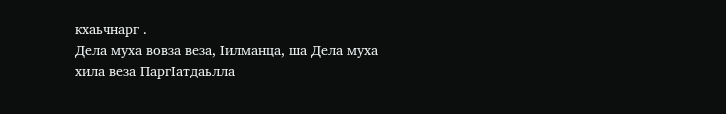кхаьчнарг .
Дела муха вовза веза, Ӏилманца, ша Дела муха хила веза ПаргӀатдаьлла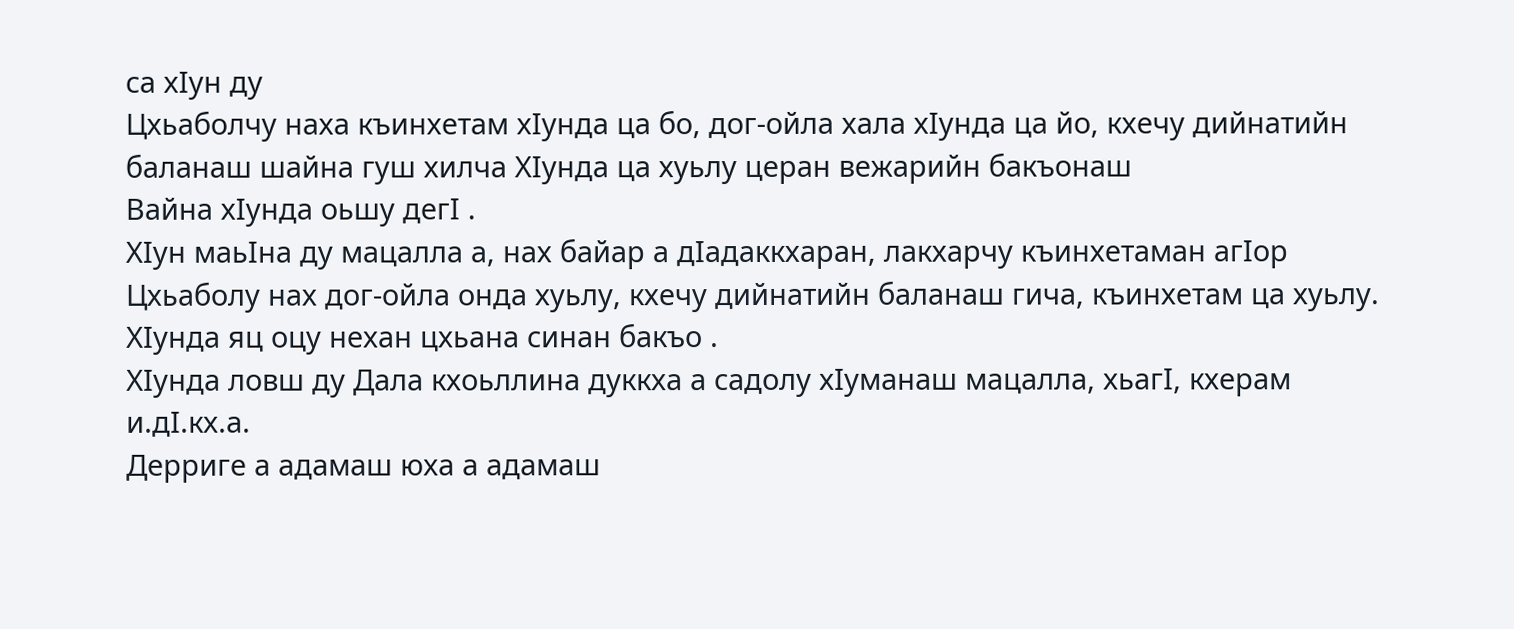са хӀун ду
Цхьаболчу наха къинхетам хӀунда ца бо, дог-ойла хала хӀунда ца йо, кхечу дийнатийн баланаш шайна гуш хилча ХӀунда ца хуьлу церан вежарийн бакъонаш
Вайна хӀунда оьшу дегӀ .
ХӀун маьӀна ду мацалла а, нах байар а дӀадаккхаран, лакхарчу къинхетаман агӀор
Цхьаболу нах дог-ойла онда хуьлу, кхечу дийнатийн баланаш гича, къинхетам ца хуьлу. ХӀунда яц оцу нехан цхьана синан бакъо .
ХӀунда ловш ду Дала кхоьллина дуккха а садолу хӀуманаш мацалла, хьагӀ, кхерам и.дӀ.кх.а.
Дерриге а адамаш юха а адамаш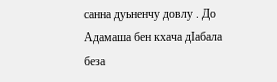санна дуьненчу довлу . До Адамаша бен кхача дӀабала беза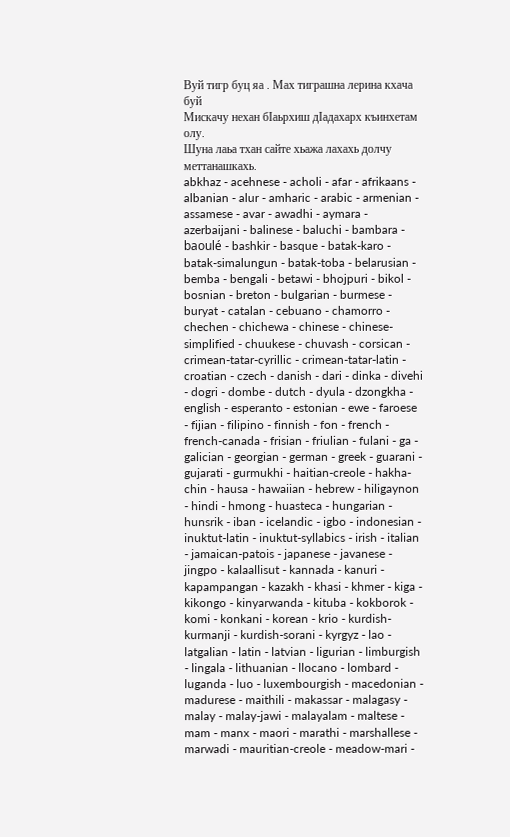Вуй тигр буц яа . Мах тиграшна лерина кхача буй
Мискачу нехан бӀаьрхиш дӀадахарх къинхетам олу.
Шуна лаьа тхан сайте хьажа лахахь долчу меттанашкахь.
abkhaz - acehnese - acholi - afar - afrikaans - albanian - alur - amharic - arabic - armenian - assamese - avar - awadhi - aymara - azerbaijani - balinese - baluchi - bambara - baoulé - bashkir - basque - batak-karo - batak-simalungun - batak-toba - belarusian - bemba - bengali - betawi - bhojpuri - bikol - bosnian - breton - bulgarian - burmese - buryat - catalan - cebuano - chamorro - chechen - chichewa - chinese - chinese-simplified - chuukese - chuvash - corsican - crimean-tatar-cyrillic - crimean-tatar-latin - croatian - czech - danish - dari - dinka - divehi - dogri - dombe - dutch - dyula - dzongkha - english - esperanto - estonian - ewe - faroese - fijian - filipino - finnish - fon - french - french-canada - frisian - friulian - fulani - ga - galician - georgian - german - greek - guarani - gujarati - gurmukhi - haitian-creole - hakha-chin - hausa - hawaiian - hebrew - hiligaynon - hindi - hmong - huasteca - hungarian - hunsrik - iban - icelandic - igbo - indonesian - inuktut-latin - inuktut-syllabics - irish - italian - jamaican-patois - japanese - javanese - jingpo - kalaallisut - kannada - kanuri - kapampangan - kazakh - khasi - khmer - kiga - kikongo - kinyarwanda - kituba - kokborok - komi - konkani - korean - krio - kurdish-kurmanji - kurdish-sorani - kyrgyz - lao - latgalian - latin - latvian - ligurian - limburgish - lingala - lithuanian - llocano - lombard - luganda - luo - luxembourgish - macedonian - madurese - maithili - makassar - malagasy - malay - malay-jawi - malayalam - maltese - mam - manx - maori - marathi - marshallese - marwadi - mauritian-creole - meadow-mari -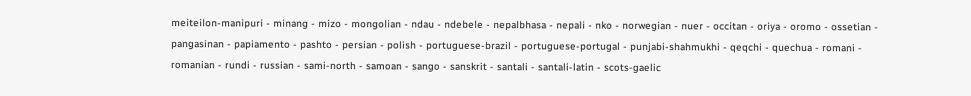meiteilon-manipuri - minang - mizo - mongolian - ndau - ndebele - nepalbhasa - nepali - nko - norwegian - nuer - occitan - oriya - oromo - ossetian - pangasinan - papiamento - pashto - persian - polish - portuguese-brazil - portuguese-portugal - punjabi-shahmukhi - qeqchi - quechua - romani - romanian - rundi - russian - sami-north - samoan - sango - sanskrit - santali - santali-latin - scots-gaelic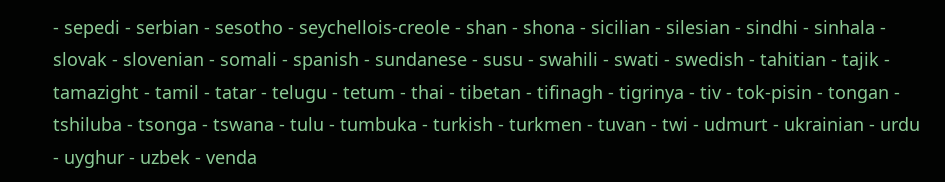- sepedi - serbian - sesotho - seychellois-creole - shan - shona - sicilian - silesian - sindhi - sinhala - slovak - slovenian - somali - spanish - sundanese - susu - swahili - swati - swedish - tahitian - tajik - tamazight - tamil - tatar - telugu - tetum - thai - tibetan - tifinagh - tigrinya - tiv - tok-pisin - tongan - tshiluba - tsonga - tswana - tulu - tumbuka - turkish - turkmen - tuvan - twi - udmurt - ukrainian - urdu - uyghur - uzbek - venda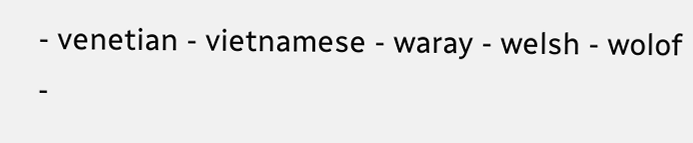- venetian - vietnamese - waray - welsh - wolof -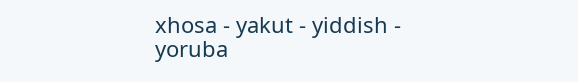xhosa - yakut - yiddish - yoruba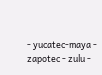- yucatec-maya - zapotec - zulu -